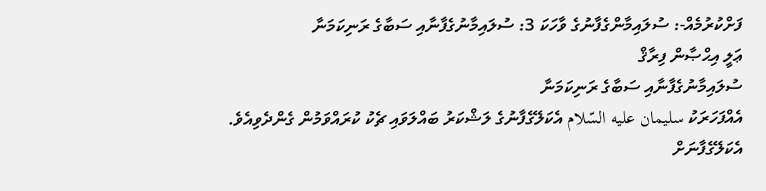ފަށްކުރުމެއް-: ސުލައިމާންގެފާނުގެ ވާހަކަ 3: ސުލައިމާނުގެފާނާއި ސަބާގެ ރަނިކަމަނާ
ޢަލީ އިޙްޞާން ފިރާޤް
ސުލައިމާނުގެފާނާއި ސަބާގެ ރަނިކަމަނާ
އެއްފަހަރަކު سليمان عليه السّلام އެކަލޭގެފާނުގެ ލަޝްކަރު ބައްލަވައި ޗެކު ކުރައްވަމުން ގެންދެވިއެވެ. އެކަލޭގެފާނަށް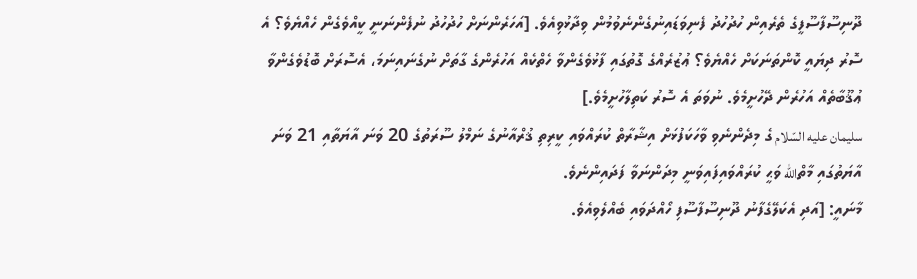ދޫނިސޫފާސޫފީގެ ތެރެއިން ހުދުހުދު ފެނިވަޑައިނުގެންނެވުމުން ވިދާޅުވިއެވެ. [އަހަރެންނަށް ހުދުހުދު ނުފެންނަނީ ކީއްވެގެން ހެއްޔެވެ؟ އެ ސޮރު ދިޔައީ ކޮންތަނަކަށް ހެއްޔެވެ؟ ޢުޒުރެއްގެ ގޮތުގައި ފާޅުވެގެންވާ ހެތްކެއް އަހުރެންގެ ގާތަށް ނުގެނައިނަމަ، އެސޮރަށް ބޮޑުވެގެންވާ ޢުޤޫބާތެއް އަހުރެން ދޭހުށީމެވެ. ނުވަތަ އެ ސޮރު ކަތިލާހުށީމެވެ.]
سليمان عليه السّلام ގެ މިދެންނެވި ވާހަކަފުޅަށް އިޝާރާތް ކުރައްވައި ކީރިތި ޤުރްއާނުގެ ނަމްލު ސޫރަތުގެ 20 ވަނަ އާޔަތާއި 21 ވަނަ އާޔަތުގައި މާތްالله ވަޙީ ކުރައްވައިފައިވަނީ މިދަންނަވާ ފަދައިންނެވެ.
މާނައީ: [އަދި އެކަލޭގެފާނު ދޫނިސޫފާސޫފި ހޯއްދަވައި ބެއްލެވިއެވެ.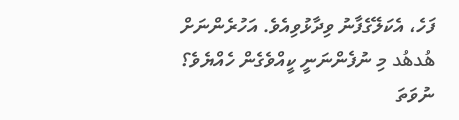ފަހެ، އެކަލޭގެފާނު ވިދާޅުވިއެވެ. އަހުރެންނަށް هُدهُد މި ނުފެންނަނީ ކީއްވެގެން ހެއްޔެވެ؟ ނުވަތަ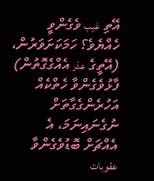އޭތި غيب ވެގެންވީ ހެއްޔެވެ؟ ހަމަކަށަވަރުން، (އޭތީގެ عذر އެއްގެގޮތުން) ފާޅުވެގެންވާ ހެތްކެއް އަހުރެންގެގާތަށް ނުގެނައިނަމަ، އެ އެއްޗަށް ބޮޑުވެގެންވާ عقوبات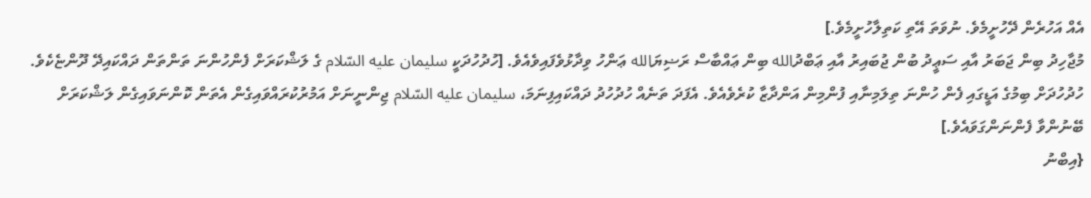އެއް އަހުރެން ދޭހުށީމެވެ. ނުވަތަ އޭތި ކަތިލާހުށީމެވެ.]
މުޖާހިދު ބިން ޖަބަރު އާއި ސަޢީދު ބުން ޖުބައިރު އާއި ޢަބްދުالله ބިން ޢައްބާސް ރަޟިޔަالله ޢަންހު ވިދާޅުވެފައިވެއެވެ. [ހުދުހުދަކީ سليمان عليه السّلام ގެ ލަޝްކަރަށް ފެންހުންނަ ތަންތަން ދައްކައިދޭ ދޫންޏެކެވެ. ހުދުހުދަށް ބިމުގެ އަޑީގައި ފެން ހުންނަ ތިލަމިނާއި ފުންމިން އަންދާޒާ ކުރެވެއެވެ. އެފަދަ ތަނެއް ހުދުހުދު ދައްކައިފިނަމަ، سليمان عليه السّلام ޖިންނީނަށް އަމުރުކުރައްވައިގެން އެތަން ކޮންނަވައިގެން ލަޝްކަރަށް ބޭނުންވާ ފެންނަންގަވައެވެ.]
{އިބްނު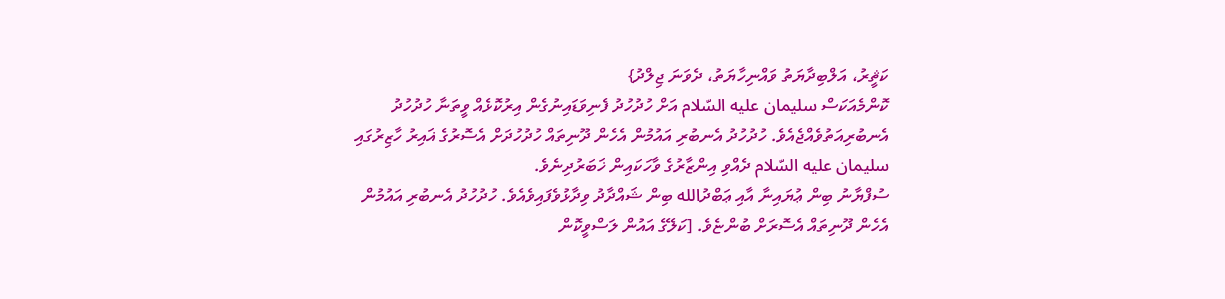ކަޘީރު، އަލްބިދާޔަތު ވައްނިހާޔަތު، ދެވަނަ ޖިލްދު}
ކޮންމެއަކަސް سليمان عليه السّلام އަށް ހުދުހުދު ފެނިވަޑައިނުގެން އިރުކޮޅެއް ވީތަނާ ހުދުހުދު އެނބުރިއަތުވެއްޖެއެވެ. ހުދުހުދު އެނބުރި އައުމުން އެހެން ދޫނިތައް ހުދުހުދަށް އެސޮރުގެ ޣައިރު ހާޒިރުގައި سليمان عليه السّلام ދެއްވި އިންޒާރުގެ ވާހަކައިން ޚަބަރުދިނެވެ.
ސުފްޔާނު ބިން ޢުޔައިނާ އާއި ޢަބްދުالله ބިން ޝައްދާދު ވިދާޅުވެފައިވެއެވެ. ހުދުހުދު އެނބުރި އައުމުން އެހެން ދޫނިތައް އެސޮރަށް ބުންޏެވެ. [ކަލޭގެ އައުން ލަސްވީކޮން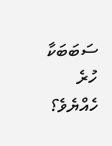ސަބަބަކާ ހުރެ ހެއްޔެވެ؟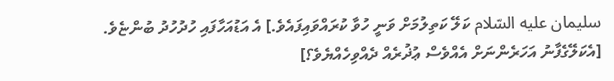سليمان عليه السّلام ކަލޭ ކަތިލުމަށް ވަނީ ހުވާ ކުރައްވައިފައެވެ.] އެ އަޑުއަހާފައި ހުދުހުދު ބުންޏެވެ. [އެކަލޭގެފާނު އަހަރެންނަށް އެއްވެސް ޢުޛުރެއް ދެއްވިހެއްޔެވެ؟]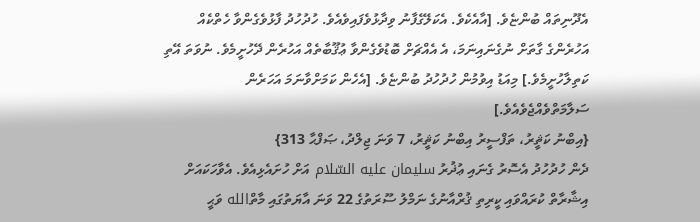އެދޫނިތައް ބުންޏެވެ. [އާއެކެވެ. އެކަލޭގެފާނު ވިދާޅުވެފައިވެއެވެ. ހުދުހުދު ފާޅުވެގެންވާ ހެތްކެއް އަހުރެންގެ ގާތަށް ނުގެނައިނަމަ، އެ އެއްޗަށް ބޮޑުވެގެންވާ ޢުޤޫބާތެއް އަހުރެން ދޭހުށީމެވެ. ނުވަތަ އޭތި ކަތިލާހުށީމެވެ.] މިއަޑު އިވުމުން ހުދުހުދު ބުންޏެވެ. [އެހެން ކަމަށްވާނަމަ އަހަރެން ސަލާމަތްވެއްޖެވެއެވެ.]
{އިބްނު ކަޘީރު، ތަފްސީރު އިބްނު ކަޘީރު، 7 ވަނަ ޖިލްދު، ޞަފްޙާ 313}
ދެން ހުދުހުދު އެސޮރު ގެނައި ޢުޛުރު سليمان عليه السّلام އަށް ހުށައެޅިއެވެ. އެވާހަކައަށް އިޝާރާތް ކުރައްވައި ކީރިތި ޤުރްއާނުގެ ނަމްލު ސޫރަތުގެ 22 ވަނަ އާޔަތުގައި މާތްالله ވަޙީ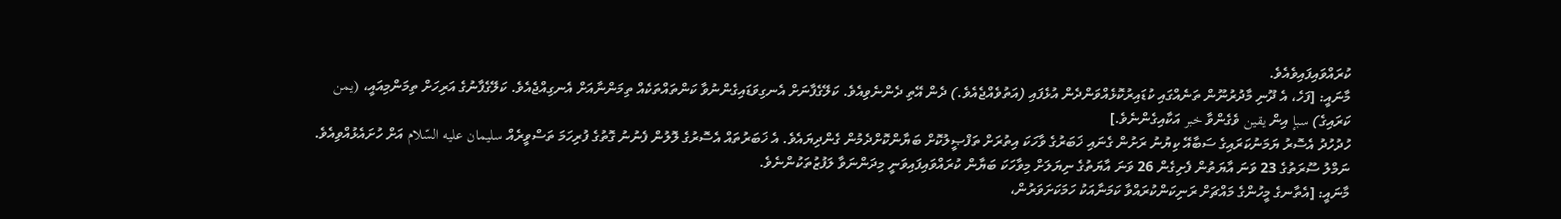ކުރައްވައިފައިވެއެވެ.
މާނައީ: [ފަހެ، އެ ދޫނި މާދުރުނޫން ތަނެއްގައި ކުޑައިރުކޮޅެއްވަންދެން އުޅެފައި (އަތުވެއްޖެއެވެ.) ދެން އޭތި ދެންނެވިއެވެ. ކަލޭގެފާނަށް އެނގިވަޑައިގެންނުވާ ކަންތައްތަކެއް ތިމަންނާއަށް އެނގިއްޖެއެވެ. ކަލޭގެފާނުގެ އަރިހަށް ތިމަންމިއައީ، (يمن ކަރައިގެ) سبإ އިން يقين ވެގެންވާ خبر އަކާއިގެންނެވެ.]
ހުދުހުދު އެސޮރު ޔަމަނުކަރައިގެ ސަބާއޭ ކިޔުނު ރަށުން ގެނައި ޚަބަރުގެ ވާހަކަ އިތުރަށް ތަފްޞީލުކޮށް ބަޔާންކޮށްދެމުން ގެންދިޔައެވެ. އެ ޚަބަރުތައް އެސޮރުގެ ލޮލުން ފެނުނު ގޮތުގެ ފުރިހަމަ ތަސްވީރެއް سليمان عليه السّلام އަށް ހުށައެޅުއްވިއެވެ. ނަމްލު ސޫރަތުގެ 23 ވަނަ އާޔަތުން ފެށިގެން 26 ވަނަ އާޔަތުގެ ނިޔަލަށް މިވާހަކަ ބަޔާން ކުރައްވައިފައިވަނީ މިދަންނަވާ ލަފުޒުތަކުންނެވެ.
މާނައީ: [އެތާނގެ މީހުންގެ މައްޗަށް ރަނިކަންކުރައްވާ ކަމަނާއަކު ހަމަކަށަވަރުން،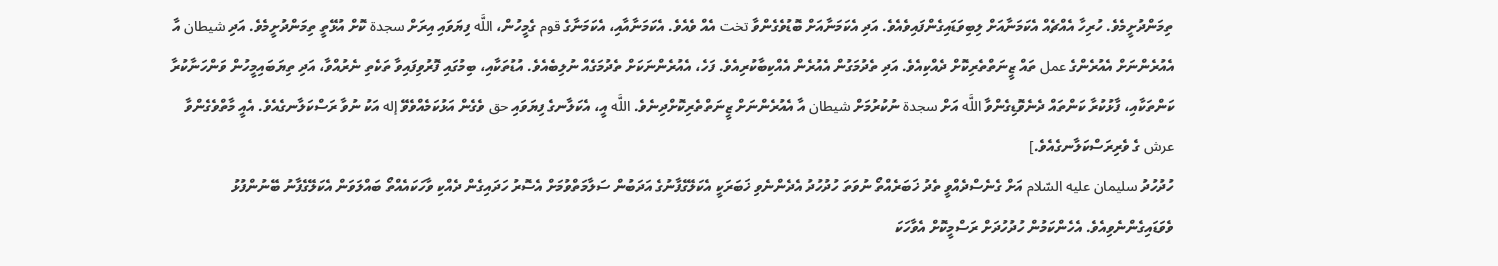ތިމަންދުށީމެވެ. ހުރިހާ އެއްޗެއް އެކަމަނާއަށް ލިބިވަޑައިގެންފައިވެއެވެ. އަދި އެކަމަނާއަށް ބޮޑުވެގެންވާ تخت އެއް ވެއެވެ. އެކަމަނާއާއި، އެކަމަނާގެ قوم ގެމީހުން، اللَّه ފިޔަވައި އިރަށް سجدة ކޮށް އުޅޭތީ ތިމަންދުށީމެވެ. އަދި شيطان އާ އެއުރެންނަށް އެއުރެންގެ عمل ތައް ޒީނަތްތެރިކޮށް ދެއްކިއެވެ. އަދި ތެދުމަގުން އެއުރެން އެއްކިބާކުރިއެވެ. ފަހެ، އެއުރެންނަކަށް ތެދުމަގެއް ނުލިބެއެވެ. އުޑުތަކާއި، ބިމުގައި ފޮރުވިފައިވާ ތަކެތި ނެރުއްވާ، އަދި ތިޔަބައިމީހުން ވަންހަނާކުރާ ކަންތަކާއި، ފާޅުކުރާ ކަންތައް ދެނެވޮޑިގެންވާ اللَّه އަށް سجدة ނުކުރުމަށް شيطان އާ އެއުރެންނަށް ޒީނަތްތެރިކޮށްދިނެވެ. اللَّه އީ، އެކަލާނގެ ފިޔަވައި حق ވެގެން އަޅުކަމެއްވެވޭ إله އަކު ނުވާ ރަސްކަލާނގެއެވެ. އެއީ މާތްވެގެންވާ عرش ގެ ވެރިރަސްކަލާނގެއެވެ.]
ހުދުހުދު سليمان عليه السّلام އަށް ގެނެސްދެއްވީ ތެދު ޚަބަރެއްތޯ ނުވަތަ ހުދުހުދު އެދެންނެވި ޚަބަރަކީ އެކަލޭގެފާނުގެ އަދަބުން ސަލާމަތްވުމަށް އެސޮރު ހަދައިގެން ދެއްކި ވާހަކައެއްތޯ ބައްލަވަން އެކަލޭގެފާނު ބޭނުންފުޅު ވެވަޑައިގެންނެވިއެވެ. އެހެންކަމުން ހުދުހުދަށް ރަސްމީކޮށް އެވާހަކަ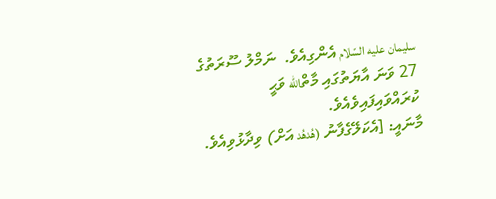سليمان عليه السّلام އެންގިއެވެ.  ނަމްލު ސޫރަތުގެ 27 ވަނަ އާޔަތުގައި މާތްالله ވަޙީ ކުރައްވައިފައިވެއެވެ.
މާނައީ: [އެކަލޭގެފާނު (هُدهُد އަށް) ވިދާޅުވިއެވެ.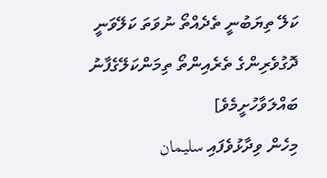ކަލޭ ތިޔަބުނީ ތެދެއްތޯ ނުވަތަ ކަލޭވަނީ ދޮގުވެރިންގެ ތެރެއިންތޯ ތިމަންކަލޭގެފާނު ބައްލަވާހުށީމެވެ]
މިހެން ވިދާޅުވެފައި سليمان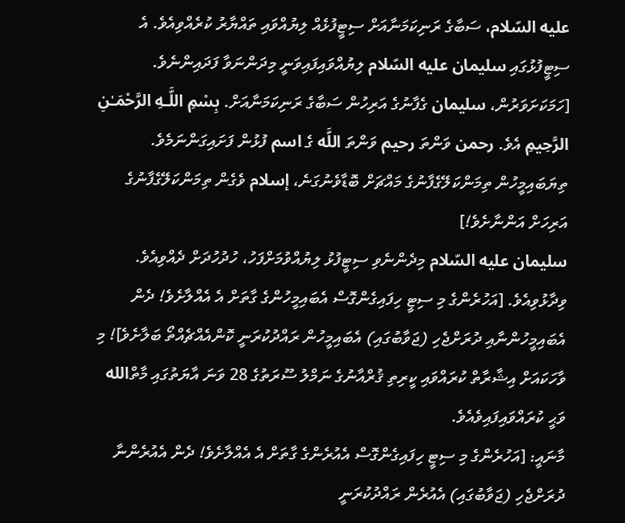عليه السّلام، ސަބާގެ ރަނިކަމަނާއަށް ސިޓީފުޅެއް ލިޔުއްވައި ތައްޔާރު ކުރެއްވިއެވެ. އެ ސިޓީފުޅުގައި سليمان عليه السّلام ލިޔުއްވައިފައިވަނީ މިދަންނަވާ ފަދައިންނެވެ.
[ހަމަކަށަވަރުން، سليمان ގެފާނުގެ އަރިހުން ސަބާގެ ރަނިކަމަނާއަށް. بِسْمِ اللَّـهِ الرَّحْمَـٰنِ الرَّحِيمِ އެވެ. رحمن ވަންތަ رحيم ވަންތަ اللَّه ގެ اسم ފުޅުން ފަށައިގަންނަމެވެ. ތިޔަބައިމީހުން ތިމަންކަލޭގެފާނުގެ މައްޗަށް ބޮޑާވެނުގަނެ، إسلام ވެގެން ތިމަންކަލޭގެފާނުގެ އަރިހަށް އަންނާށެވެ!]
سليمان عليه السّلام މިދެންނެވި ސިޓީފުޅު ލިޔުއްވުމަށްފަހު، ހުދުހުދަށް ދެއްވިއެވެ. ވިދާޅުވިއެވެ. [އަހުރެންގެ މި ސިޓީ ހިފައިގެންގޮސް އެބައިމީހުންގެ ގާތަށް އެ އެއްލާށެވެ! ދެން އެބައިމީހުންނާއި ދުރަށްޖެހި (ޖަވާބުގައި) އެބައިމީހުން ރައްދުކުރަނީ ކޮންއެއްޗެއްތޯ ބަލާށެވެ]! މި ވާހަކައަށް އިޝާރާތް ކުރައްވައި ކީރިތި ޤުރްއާނުގެ ނަމްލު ސޫރަތުގެ 28 ވަނަ އާޔަތުގައި މާތްالله ވަޙީ ކުރައްވައިފައިވެއެވެ.
މާނައީ: [އަހުރެންގެ މި ސިޓީ ހިފައިގެންގޮސް އެއުރެންގެ ގާތަށް އެ އެއްލާށެވެ! ދެން އެއުރެންނާ ދުރަށްޖެހި (ޖަވާބުގައި) އެއުރެން ރައްދުކުރަނީ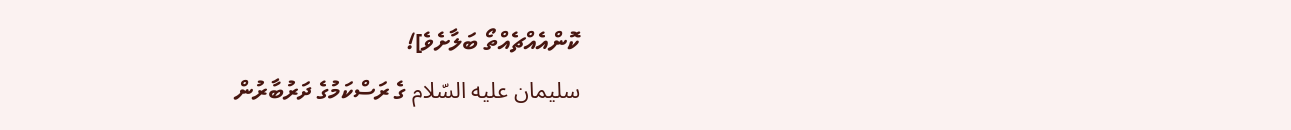ކޮންއެއްޗެއްތޯ ބަލާށެވެ]!
سليمان عليه السّلام ގެ ރަސްކަމުގެ ދަރުބާރުން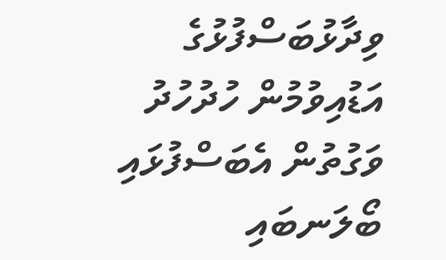ވިދާޅުބަސްފުޅުގެ އަޑުއިވުމުން ހުދުހުދު ވަގުތުން އެބަސްފުޅައި ބޯލަނބައި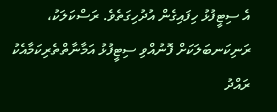އެ ސިޓީފުޅު ހިފައިގެން އުދުހިގަތެވެ. ރަސްކަލަކު، ރަނިކަނބަލަކަށް ފޮނުއްވި ސިޓީފުޅު އަމާނާތްތެރިކަމާއެކު ރައްދު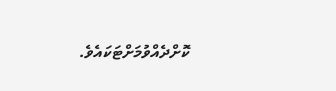ކޮށްދެއްވުމަށްޓަކައެވެ.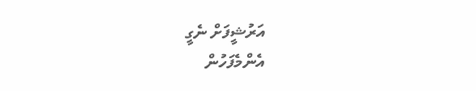އަރުޝީފަށް ނެގީ
އެންމެފަހުން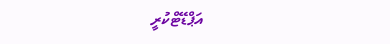އަޕްޑޭޓްކުރީ